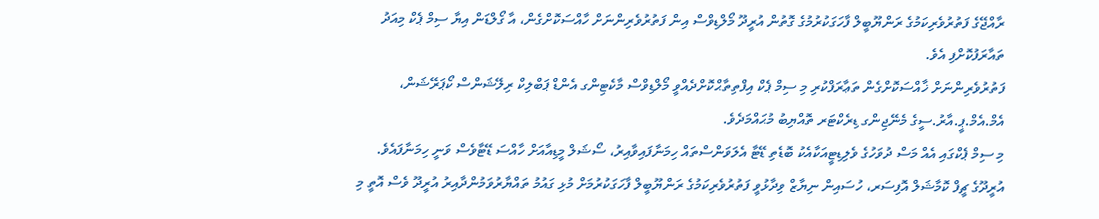ރާއްޖޭގެ ފަތުރުވެރިކަމުގެ ރަންޔޫބީލް ފާހަގަކުރުމުގެ ގޮތުން އުރީދޫ މޯލްޑިވްސް އިން ފަތުރުވެރިންނަށް ހާއްސަކޮށްގެން، އާ ގޯލްޑަން އިޔާ ސިމް ޕެކް މިއަދު ތައާރަފުކޮށްފި އެވެ.
ފަތުރުވެރިންނަށް ޚާއްސަކޮށްގެން ތަޢާރަފްކުރި މި ސިމް ޕެކް އިފްތިތާޙްކޮށްދެއްވީ މޯލްޑިވްސް މާކެޓިންގ އެންޑް ޕަބްލިކް ރިލޭޝަންސް ކޯޕަރޭޝަން، އެމް.އެމް.ޕީ.އާރު.ސީގެ މެނޭޖިންގ ޑިރެކްޓަރ ތޮއްޔިބު މުޙައްމަދެވެ.
މި ސިމް ޕެކްގައި އެއް މަސް ދުވަހުގެ ވެލިޑިޓީއަކާއެކު ބޮޑެތި ޑޭޓާ އެލަވަންސްތައް ހިމަނާފައިވާއިރު، ސޯޝަލް މީޑިއާއަށް ހާއްސަ ޑޭޓާވެސް ވަނީ ހިމަނާފައެވެ.
އުރީދޫގެ ޗީފް ކޮމާޝަލް އޮފިސަރ، ހުސައިން ނިޔާޒް ވިދާޅުވީ ފަތުރުވެރިކަމުގެ ރަންޔޫބީލް ފާހަގަކުރުމަށް މުޅި ގައުމު ތައްޔާރުވަމުންދާއިރު އުރީދޫ ވެސް އޮތީ މި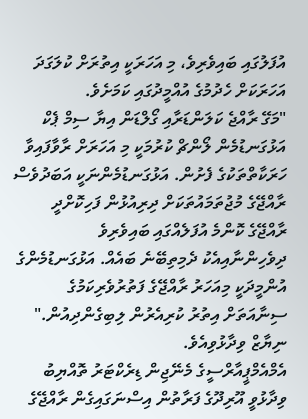އުފަލުގައި ބައިވެރިވެ، މި އަހަރަކީ އިތުރަށް ކުލަގަދަ އަހަރަކަށް ހެދުމުގެ އުއްމީދުގައި ކަމަށެވެ.
"މަގޭ ރާއްޖެ ކަލަންޑަރާއި ގޯލްޑަން އިޔާ ސިމް ޕެކް އަޅުގަނޑުމެން ލޯންޗް ކުރުމަކީ މި އަހަރަށް ރާވާފައިވާ ހަރަކާތްތަކުގެ ފެށުން. އަޅުގަނޑުމެންނަކީ އަބަދުވެސް ރާއްޖޭގެ މުޖުތަމައުތަކަށް ދިރިއުޅުން ފަހިކޮށްދީ ރާއްޖޭގެ ކޮންމެ އުފަލެއްގައި ބައިވެރިވެ ދިވެހިންނާއިއެކު ދެމިތިބޭނެ ބައެއް. އަޅުގަނޑުމެންގެ އުންމީދަކީ މިއަހަރު ރާއްޖޭގެ ފަތުރުވެރިކަމުގެ ސިނާއަތަށް އިތުރު ކުރިއެރުން ލިބިގެންދިއުން." ނިޔާޒް ވިދާޅުވިއެވެ.
އެމްއެމްޕީއާރްސީގެ މެނޭޖިން ޑިރެކްޓަރު ތޮއްޔިބު ވިދާޅުވީ އޫރިދޫގެ ފަރާތުން އިސްނަގައިގެން ރާއްޖޭގެ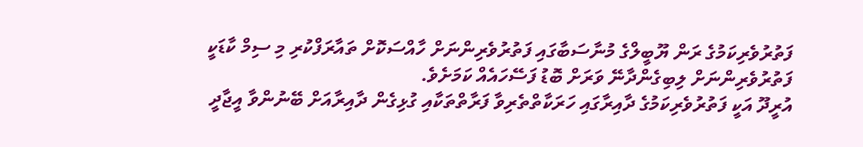ފަތުރުވެރިކަމުގެ ރަން ޔޫބީލްގެ މުނާސަބާގައި ފަތުރުވެރިންނަށް ހާއްސަކޮށް ތައާރަފްކުރި މި ސިމް ކާޑަކީ ފަތުރުވެރިންނަށް ލިބިގެންދާނޭ ވަރަށް ބޮޑު ފަސޭހައެއް ކަމަށެވެ.
އުރީދޫ އަކީ ފަތުރުވެރިކަމުގެ ދާއިރާގައި ހަރަކާތްތެރިވާ ފަރާތްތަކާއި ގުޅިގެން ދާއިރާއަށް ބޭނުންވާ އީޖާދީ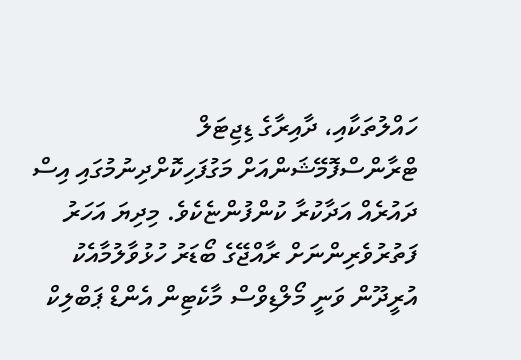ހައްލުތަކާއި، ދާއިރާގެ ޑިޖިޓަލް ޓްރާންސްފޮމޭޝަންއަށް މަގުފަހިކޮށްދިނުމުގައި އިސް ދައުރެއް އަދާކުރާ ކުންފުންޏެކެވެ. މިދިޔަ އަހަރު ފަތުރުވެރިންނަށް ރާއްޖޭގެ ބޯޑަރު ހުޅުވާލުމާއެކު އުރީދޫން ވަނީ މޯލްޑިވްސް މާކެޓިން އެންޑް ޕަބްލިކް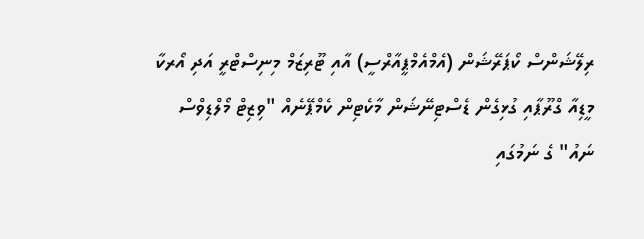ރިލޭޝަންސް ކޯޕަރޭޝަން (އެމްއެމްޕީއާރްސީ) އާއި ޓޫރިޒަމް މިނިސްޓްރީ އަދި އޯރކާ މީޑިއާ ގްރޫޕާއި ގުޅިގެން ޑެސްޓިނޭޝަން މާކެޓިން ކެމްޕޭނެއް "ވިޒިޓް މޯލްޑިވްސް ނައު" ގެ ނަމުގައި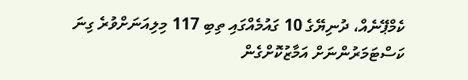ކެމްޕޭނެއް، ދުނިޔޭގެ 10 ގައުމެއްގައި ތިބި 117 މިލިއަނަށްވުރެ ގިނަ ކަސްޓަމަރުންނަށް އަމާޒުކޮށްގެން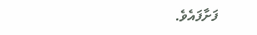ފަށާފައެވެ.